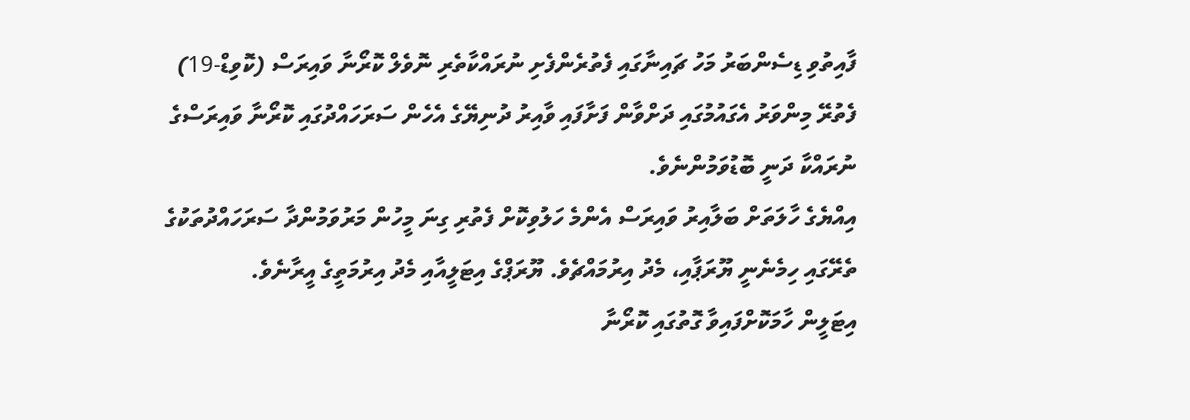ފާއިތުވި ޑިސެންބަރު މަހު ޗައިނާގައި ފެތުރެންފެށި ނުރައްކާތެރި ނޮވެލް ކޮރޯނާ ވައިރަސް (ކޮވިޑް-19) ފެތުރޭ މިންވަރު އެގައުމުގައި ދަށްވާން ފަށާފައި ވާއިރު ދުނިޔޭގެ އެހެން ސަރަހައްދުގައި ކޮރޯނާ ވައިރަސްގެ ނުރައްކާ ދަނީ ބޮޑުވަމުންނެވެ.
އިއްޔެގެ ހާލަތަށް ބަލާއިރު ވައިރަސް އެންމެ ހަލުވިކޮށް ފެތުރި ގިނަ މީހުން މަރުވަމުންދާ ސަރަހައްދުތަކުގެ ތެރޭގައި ހިމެނެނީ ޔޫރަޕާއި، މެދު އިރުމައްޗެވެ. ޔޫރަޕްގެ އިޓަލީއާއި މެދު އިރުމަތީގެ އީރާނެވެ.
އިޓަލީން ހާމަކޮށްފައިވާ ގޮތުގައި ކޮރޯނާ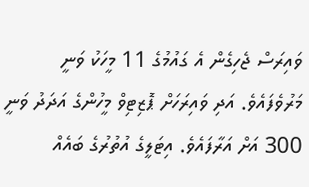ވައިރަސް ޖެހިގެން އެ ގައުމުގެ 11 މީހަކު ވަނީ މަރުވެފައެވެ. އަދި ވައިރަހަށް ޕޮޒިޓިވް މީހުންގެ އަދަދު ވަނީ 300 އަށް އަރާފައެވެ. އިޓަލީގެ އުތުރުގެ ބައެއް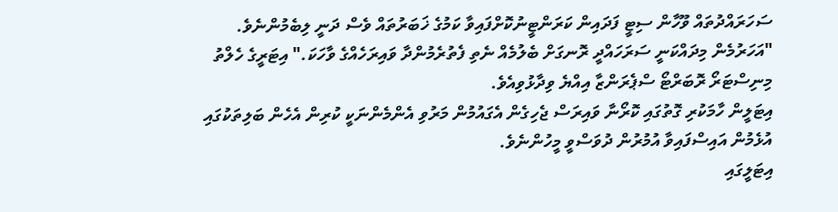ސަހަރައްދުތައް ވޫހާން ސިޓީ ފަދައިން ކަރަންޓީނުކޮށްފައިވާ ކަމުގެ ޚަބަރުތައް ވެސް ދަނީ ލިބެމުންނެވެ.
"އަހަރުމެން މިދައްކަނީ ސަރަހައްދީ ރޮނގަށް ބެލުމެއް ނެތި ފެތުރެމުންދާ ވައިރަހެއްގެ ވާހަކަ." އިޓަރީގެ ހެލްތު މިނިސްޓަރޯ ރޮބަރްޓޯ ސްޕެރަންޒާ އިއްޔެ ވިދާޅުވިއެވެ.
އިޓަލީން ހާމަކުރި ގޮތުގައި ކޮރޯނާ ވައިރަސް ޖެހިގެން އެގައުމުން މަރުވި އެންމެންނަކީ ކުރިން އެހެން ބަލިތަކުގައި އުޅެމުން އައިސްފައިވާ އުމުރުން ދުވަސްވީ މީހުންނެވެ.
އިޓަލީގައި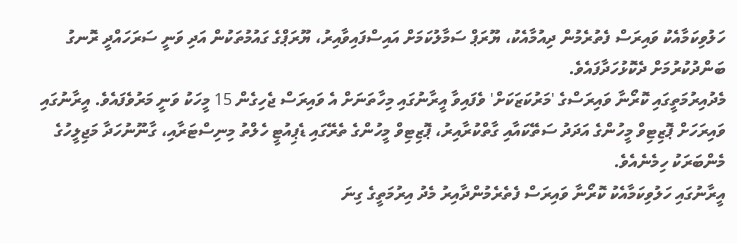ހަލުވިކަމާއެކު ވައިރަސް ފެތުރެމުން ދިއުމާއެކު، ޔޫރަޕް ސަމާލުކަމަށް އައިސްފައިވާއިރު، ޔޫރަޕްގެ ގައުމުތަކުން އަދި ވަނީ ސަރަހައްދީ ރޮނގު ބަންދުކުރުމަށް ދެކޮޅުހަދާފައެވެ.
މެދުއިރުމަތީގައި ކޮރޯނާ ވައިރަސްގެ 'މަރުކަޒަކަށް' ވެފައިވާ އީރާނުގައި މިހާތަނަށް އެ ވައިރަސް ޖެހިގެން 15 މީހަކު ވަނީ މަރުވެފައެވެ. އީރާނުގައި ވައިރަހަށް ޕޮޒިޓިވް މީހުންގެ އަދަދު ސަތޭކައާއި ގާތްކުރާއިރު، ޕޮޒިޓިވް މީހުންގެ ތެރޭގައި ޑެޕިއުޓީ ހެލްތު މިނިސްޓަރާއި، ގާނޫނުހަދާ މަޖިލީހުގެ މެންބަރަކު ހިމެނެއެވެ.
އީރާނުގައި ހަލުވިކަމާއެކު ކޮރޯނާ ވައިރަސް ފެތެރެމުންދާއިރު މެދު އިރުމަތީގެ ގިނަ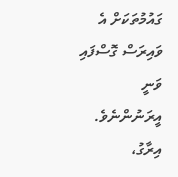ގައުމުތަކަށް އެ ވައިރަސް ގޮސްފައި ވަނީ އީރަނުންނެވެ. އިރާގު،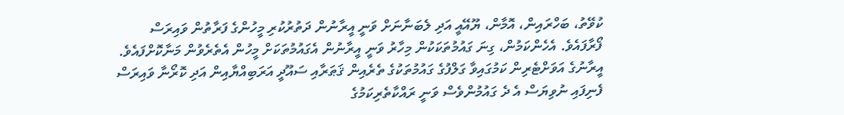ކުވޭތު، ބަހްރައިން، އޮމާން، ޔޫއޭއީ އަދި ލެބަނާނަށް ވަނީ އީރާނުން ދަތުރުކުރި މީހުންގެ ފަރާތުން ވައިރަސް ފޯރާފައެވެ. އެހެންކަމުން، ގިނަ ގައުމުތަކަކުން މިހާރު ވަނީ އީރާނުން އެގައުމުތަކަށް މީހުން އެތެރެވުން މަނާކޮށްފައެވެ.
އީރާނުގެ އަވަށްޓެރިން ކަމުގައިވާ ގަލްފުގެ ގައުމުތަކުގެ ތެރެއިން ޤަޠަރާއި ސައޫދީ އަރަބިއްޔާއިން އަދި ކޮރޯނާ ވައިރަސް ފެނިފައި ނުވިޔަސް އެ ދެ ގައުމުންވެސް ވަނީ ރައްކާތެރިކަމުގެ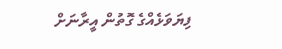ފިޔަވަޅެއްގެ ގޮތުން އީރާނަށް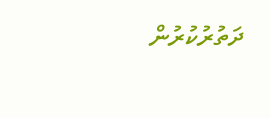ދަތުރުކުރުން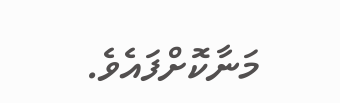މަނާކޮށްފައެވެ.